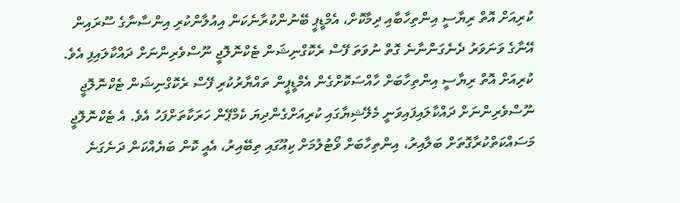ކުރިއަށް އޮތް ރިޔާސީ އިންތިހާބާއި ދިމާކޮށް، އެމްޑީޕީ ބޭނުންކުރާނެކަން އިއުލާންކުރި އިންސާނާގެ ސޫރައިން އޭނާގެ ވަނަވަރު ދެނެގަންނާނެ ގޮތް ނުވަތަ ފޭސް ރެކޮގްނިޝަން ޓެކްނޮލޮޖީ ނޫސްވެރިންނަށް ދައްކާލައިފި އެވެ.
ކުރިއަށް އޮތް ރިޔާސީ އިންތިހާބަށް ހާއްސަކޮށްގެން އެމްޑީޕީން ތައްޔާރުކުރި ފޭސް ރެކޮގްނިޝަން ޓެކްނޮލޮޖީ ނޫސްވެރިންނަށް ދައްކާލައިފައިވަނީ މެލޭޝިޔާގައި ކުރިއަށްގެންދިޔަ ކެމްޕޭން ހަރަކާތަށްފަހު އެވެ. އެ ޓެކްނޮލޮޖީ މަސައްކަތްކުރާގޮތަށް ބަލާއިރު، އިންތިހާބަށް ވޯޓުލުމަށް ކިއޫގައި ތިބޭއިރު، އެއީ ކޮން ބަޔެއްކަން ދަނެގަނެ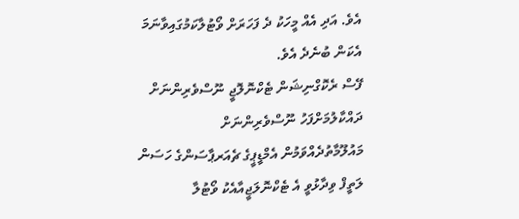އެވެ. އަދި އެއް މީހަކު ދެ ފަހަރަށް ވޯޓުލާކަމުގައިވާނަމަ އެކަން ބުނެދެ އެވެ.
ފޭސް ރެކޮގްނިޝަން ޓެކްނޮލޮޖީ ނޫސްވެރިންނަށް ދައްކާލުމަށްފަހު ނޫސްވެރިންނަށް މައުލޫމާތުދެއްވަމުން އެމްޑީޕީގެ ޗެއަރޕާސަންގެ ހަސަން ލަތީފް ވިދާޅުވީ އެ ޓެކްނޮލަޖީއާއެކު ވޯޓުލާ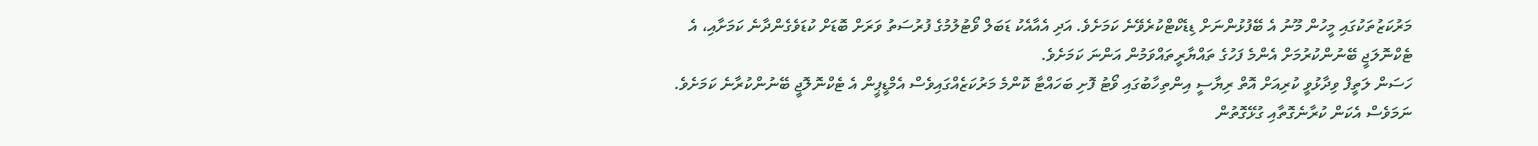މަރުކަޒުތަކުގައި މީހުން މޫނު އެ ބޭފުޅުންނަށް ޑިޑެކްޓްކުރެވޭނެ ކަމަށެވެ. އަދި އެއާއެކު ޑަބަލް ވޯޓުލުމުގެ ފުރުސަތު ވަރަށް ބޮޑަށް ކުޑަވެގެންދާނެ ކަމަށާއި، އެ ޓެކްނޮލަޖީ ބޭނުންކުރުމަށް އެންމެ ފަހުގެ ތައްޔާރީތައްވަމުން އަންނަ ކަމަށެވެ.
ހަސަން ލަތީފް ވިދާޅުވީ ކުރިއަށް އޮތް ރިޔާސީ އިންތިހާބުގައި ވޯޓު ފޮށި ބަހައްޓާ ކޮންމެ މަރުކަޒެއްގައިވެސް އެމްޑީޕީން އެ ޓެކްނޮލޮޖީ ބޭނުންކުރާނެ ކަމަށެވެ. ނަމަވެސް އެކަން ކުރާނެގޮތާއި ގުޅޭގޮތުން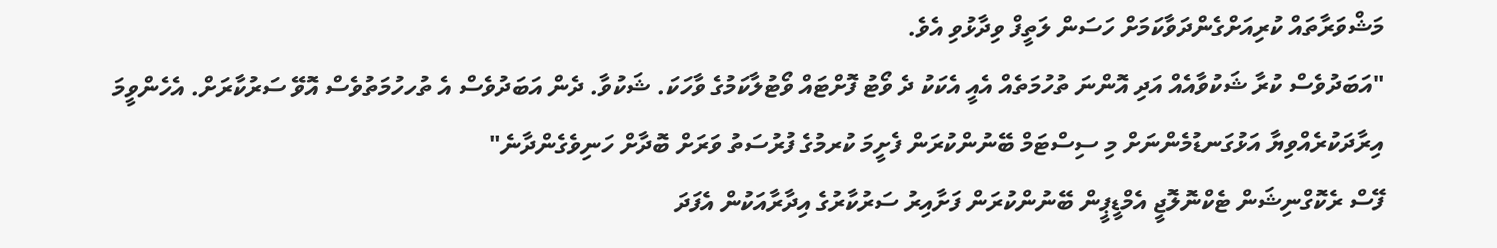މަޝްވަރާތައް ކުރިއަށްގެންދަވާކަމަށް ހަސަން ލަތީފް ވިދާޅުވި އެވެ.
"އަބަދުވެސް ކުރާ ޝަކުވާއެއް އަދި އޮންނަ ތުހުމަތެއް އެއީ އެކަކު ދެ ވޯޓު ފޮށްޓައް ވޯޓުލާކަމުގެ ވާހަކަ. ޝަކުވާ. ދެން އަބަދުވެސް އެ ތުހހުމަތުވެސް އޮވޭ ސަރުކާރަށް. އެހެންވީމަ އިރާދަކުރެއްވިޔާ އަޅުގަނޑުމެންނަށް މި ސިސްޓަމް ބޭނުންކުރަން ފެށީމަ ކުރމުގެ ފުރުސަތު ވަރަށް ބޮދާށް ހަނިވެގެންދާނެ"
ފޭސް ރެކޮގްނިޝަން ޓެކްނޮލޮޖީ އެމްޑީޕީން ބޭނުންކުރަން ފަށާއިރު ސަރުކާރުގެ އިދާރާއަކުން އެފަދަ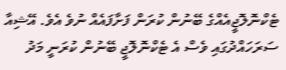ޓެކްނޮލޮޖީއެއްގެ ބޭނުން ކުރަން ފަށާފައެއް ނުވެ އެވެ. އޭޝިއާ ސަރަހައްދުގައި ވެސް އެ ޓެކްނޮލޮޖީ ބޭނުން ކުރަނީ މަދު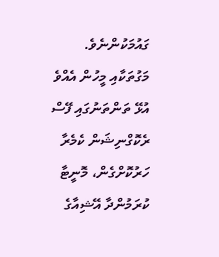ގައުމަކުންނެވެ. މަގުތަކާއި މީހުން އެއްވެ އުޅޭ ތަންތަނުގައި ފޭސް ރެކޮގްނިޝަން ކެމެރާ ހަރުކޮށްގެން، މޮނީޓާ ކުރަމުންދާ އޭޝިއާގެ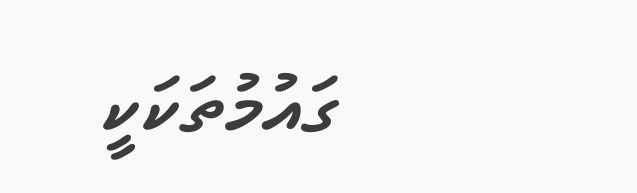ގައުމުތަކަކީ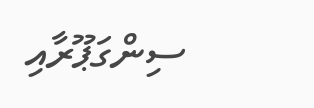ސިންގަޕޫރާއި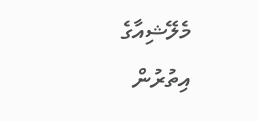މެލޭޝިއާގެ އިތުރުން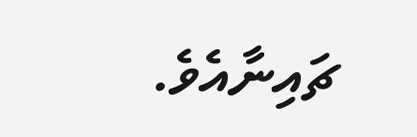ޗައިނާއެވެ.